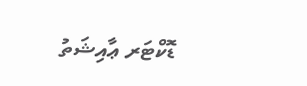ޑޮކްޓަރ ޢާއިޝަތު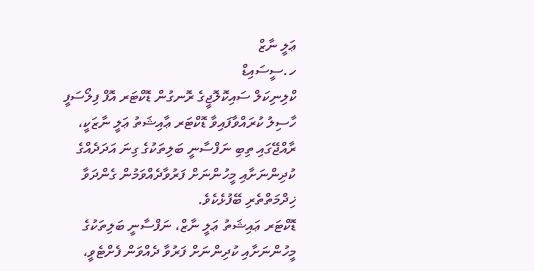ޢަލީ ނާޒް
ހ.ސީސައިޑް
ކްލިނިކަލް ސައިކޮލޮޖީގެ ރޮނގުން ޑޮކްޓަރ އޮފް ފިލޯސަފީ ހާސިލު ކުރައްވާފައިވާ ޑޮކްޓަރ ޢާއިޝަތު ޢަލީ ނާޒަކީ، ރާއްޖޭގައި ތިބި ނަފްސާނީ ބަލިތަކުގެ ގިނަ އަދަދެއްގެ ކުދިންނަށާއި މީހުންނަށް ފަރުވާދެއްވަމުން ގެންދަވާ ޚިދްމަތްތެރި ބޭފުޅެކެވެ.
ޑޮކްޓަރ ޢައިޝަތު ޢަލީ ނާޒް، ނަފްސާނީ ބަލިތަކުގެ މީހުންނަށާއި ކުދިންނަށް ފަރުވާ ދެއްވަން ފެށްޓެވީ،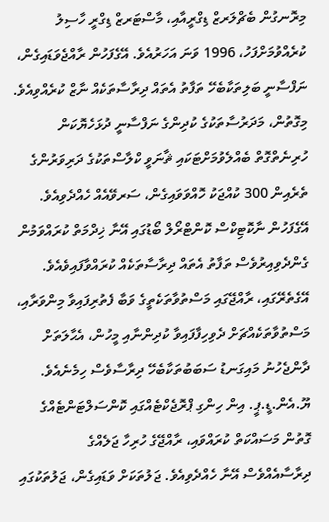މިރޮނގުން ބެޗްލަރޒް ޑިގްރީއާއި، މާސްޓަރޒް ޑިގްރީ ހާސިލު ކުރެއްވުމަށްފަހު، 1996 ވަނަ އަހަރުއެވެ. އޭގެފަހުން ރާއްޖެވަޑައިގެން، ނަފްސާނީ ބަލިތަކާބެހޭ ތަފާތު އެތައް ދިރާސާތަކެއް ނާޒް ކުރެއްވިއެވެ. މިގޮތުން، މަދަރުސާތަކުގެ ކުދިންގެ ނަފްސާނީ ދުޅަހެޔޮކަން ހުރިނެތްގޮތް ބެއްލެވުމަށްޓަކައި ޘާނަވީ ކްލާސްތަކުގެ ދަރިވަރުންގެ ތެރެއިން 300 ކުއްޖަކު ހޮއްވަވައިގެން، ސަރވޭއެއް ހެއްދެވިއެވެ. އޭގެފަހުން ނާކޮޓިކްސް ކޮންޓްރޯލް ބޯޑުގައި އޭނާ ޚިދްމަތް ކުރައްވަމުން ގެންދެވިއިރުވެސް ތަފާތު އެތައް ދިރާސާތަކެއް ކުރައްވާފައިވެއެވެ. އޭގެތެރޭގައި، ރާއްޖޭގައި މަސްތުވާތަކެތީގެ ވަބާ ފެތުރިފައިވާ މިންވަރާއި، މަސްތުވާތަކެއްޗަށް ދެވިހިފާފައިވާ ކުދިންނާއި މީހުން، އެޙާލަތަށް ދާންޖެހުނު މައިގަނޑު ސަބަބުތަކާބެހޭ ދިރާސާވެސް ހިމެނެއެވެ.
ޔޫ.އެން.ޑީ.ޕީ. އިން ހިންގި ޕްރޮޖެކްޓެއްގައި ކޮންސަލްޓަންޓެއްގެ ގޮތުން މަސައްކަތް ކުރައްވައި، ރާއްޖޭގެ ހުރިހާ ޖަލެއްގެ ދިރާސާއެއްވެސް އޭނާ ހެއްދެވިއެވެ. ޖަލުތަކަށް ވަޑައިގެން، ޖަލުތަކުގައި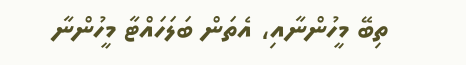ތިބޭ މީހުންނާއި، އެތަން ބަލަހައްޓާ މީހުންނާ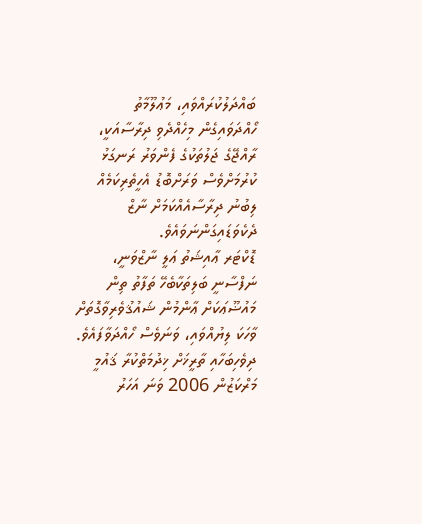ބައްދަލުކުރައްވައި، މަޢުލޫމާތު ހޯއްދަވައިގެން މިހެއްދެވި ދިރާސާއަކީ، ރާއްޖޭގެ ޖަލުތަކުގެ ފެންވަރު ރަނގަޅު ކުރުމަށްވެސް ވަރަށްބޮޑު އެހީތެރިކަމެއް ލިބުނު ދިރާސާއެއްކަމަށް ނާޒް ދެކެވަޑައިގަންނަވައެވެ.
ޑޮކްޓަރ ޢާއިޝަތު ޢަލީ ނާޒްވަނީ، ނަފްސާނީ ބަލިތަކާބެހޭ ތަފާތު ތިން މައުޟޫޢަކަށް ޢާންމުން ޝައުޤުވެރިވާގޮތަށް ވާހަކަ ލިޔުއްވައި، ވަނަވެސް ހޯއްދަވާފައެވެ. ދިވެހިބަހާއި ތާރީޚަށް ޚިދުމަތްކުރާ ޤައުމީ މަރްކަޒުން 2006 ވަނަ އަހަރު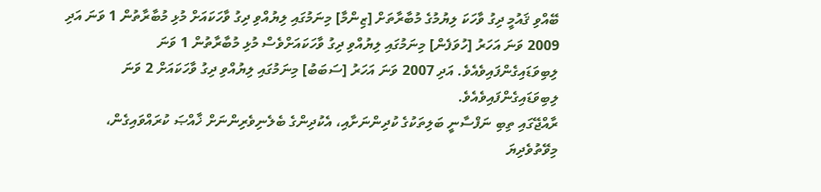ބޭއްވި ޤައުމީ ދިގު ވާހަކަ ލިޔުމުގެ މުބާރާތަށް [ޒިންމާ] މިނަމުގައި ލިޔުއްވި ދިގު ވާހަކައަށް މުޅި މުބާރާތުން 1 ވަނަ އަދި 2009 ވަނަ އަހަރު [ހުވަފެން] މިނަމުގައި ލިޔުއްވި ދިގު ވާހަކައަށްވެސް މުޅި މުބާރާތުން 1 ވަނަ ލިބިވަޑައިގެންފައިވެއެވެ. އަދި 2007 ވަނަ އަހަރު [ސަބަބު] މިނަމުގައި ލިޔުއްވި ދިގު ވާހަކައަށް 2 ވަނަ ލިބިވަޑައިގެންފައިވެއެވެ.
ރާއްޖޭގައި ތިބި ނަފްސާނީ ބަލިތަކުގެ ކުދިންނަށާއި، އެކުދިންގެ ބެލެނިވެރިންނަށް ޚާއްޞަ ކުރައްވައިގެން، މިވޭތުވެދިޔަ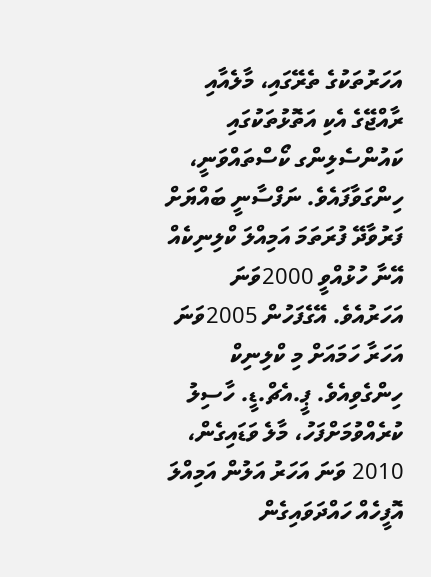އަހަރުތަކުގެ ތެރޭގައި، މާލެއާއި ރާއްޖޭގެ އެކި އަތޮޅުތަކުގައި ކައުންސެލިންގ ކޯސްތައްވަނީ، ހިންގަވާފައެވެ. ނަފްސާނީ ބައްޔަށް ފަރުވާދޭ ފުރަތަމަ އަމިއްލަ ކްލިނިކެއް އޭނާ ހުޅުއްވީ 2000ވަނަ އަހަރުއެވެ. އޭގެފަހުން 2005ވަނަ އަހަރާ ހަމައަށް މި ކްލިނިކް ހިންގެވިއެވެ. ޕީ.އެޗް.ޑީ. ހާސިލު ކުރެއްވުމަށްފަހު، މާލެ ވަޑައިގެން، 2010 ވަނަ އަހަރު އަލުން އަމިއްލަ އޮފީހެއް ހައްދަވައިގެން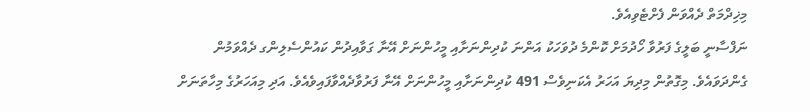މިޚިދްމަތް ދެއްވަން ފެށްޓެވިއެވެ.
ނަފްސާނީ ބަލީގެ ފަރުވާ ހޯދުމަށް ކޮންމެ ދުވަހަކު އަންނަ ކުދިންނަށާއި މީހުންނަށް އޭނާ ގަވާއިދުން ކައުންސެލިންގ ދެއްވަމުން ގެންދަވައެވެ. މިގޮތުން މިދިޔަ އަހަރު އެކަނިވެސް 491 ކުދިންނަށާއި މީހުންނަށް އޭނާ ފަރުވާދެއްވާފައިވެއެވެ. އަދި މިއަހަރުގެ މިހާތަނަށް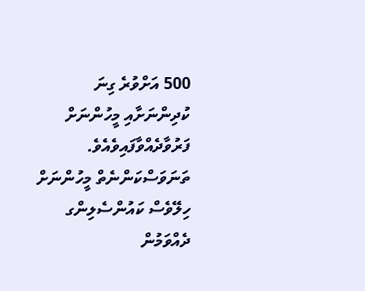500 އަށްވުރެ ގިނަ ކުދިންނަށާއި މީހުންނަށް ފަރުވާދެއްވާފައިވެއެވެ. ތަނަވަސްކަންނެތް މީހުންނަށް ހިލޭވެސް ކައުންސެލިންގ ދެއްވަމުން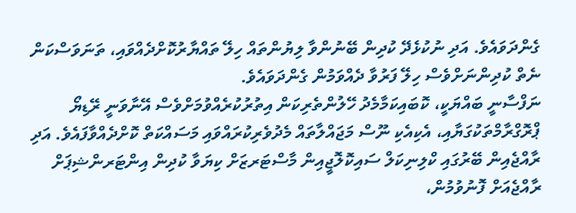ގެންދަވައެވެ. އަދި ނުކުޅެދޭ ކުދިން ބޭނުންވާ ލިޔުންތައް ހިލޭ ތައްޔާރުކޮށްދެއްވައި، ތަނަވަސްކަން ނެތް ކުދިންނަށްވެސް ހިލޭ ފަރުވާ ދެއްވަމުން ގެންދަވައެވެ.
ނަފްސާނީ ބައްޔަކީ، ކޮބައިކަމާމެދު ހޭލުންތެރިކަން އިތުރުކުރެއްވުމަށްވެސް އޭނާވަނީ ރޭޑިޔޯ ޕްރޮގްރާމްތަކުގަޔާއި، އެކިއެކި ނޫސް މަޖައްލާތައް މެދުވެރިކުރައްވައި މަސައްކަތް ކޮށްދެއްވާފައެވެ. އަދި ރާއްޖެއިން ބޭރުގައި ކްލިނިކަލް ސައިކޮލޮޖީއިން މާސްޓަރޒަށް ކިޔަވާ ކުދިން އިންޓަރންޝިޕަށް ރާއްޖެއަށް ފޮނުވުމުން،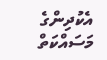އެކުދިންގެ މަސައްކަތް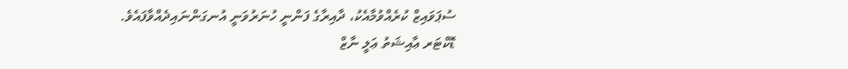ސުޕަވައިޒް ކުރެއްވުމާއެކު، ދާއިރާގެ ފަންނީ ހުނަރުވަނީ އުނގަންނައިދެއްވާފައެވެ.
ޑޮކްޓަރ ޢާއިޝަތު ޢަލީ ނާޒް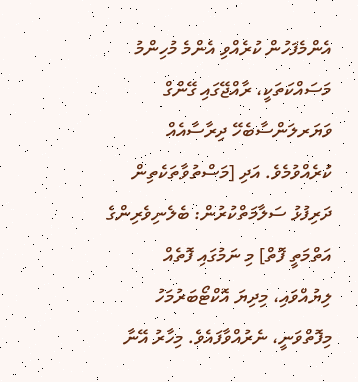އެންމެފަހުން ކުރެއްވި އެންމެ މުހިންމު މަސައްކަތަކީ، ރާއްޖޭގައި ގޭންގް ވަޔަރލަންސާބެހޭ ދިރާސާއެއް ކުރެއްވުމެވެ. އަދި [މަސްތުވާތަކެތިން ދަރިފުޅު ސަލާމަތްކުރުން: ބެލެނިވެރިންގެ އަތްމަތީ ފޮތް] މި ނަމުގައި ފޮތެއް ލިޔުއްވައި، މިދިޔަ އޮކްޓޯބަރުމަހު މިފޮތްވަނީ، ނެރުއްވާފައެވެ. މިހާރު އޭނާ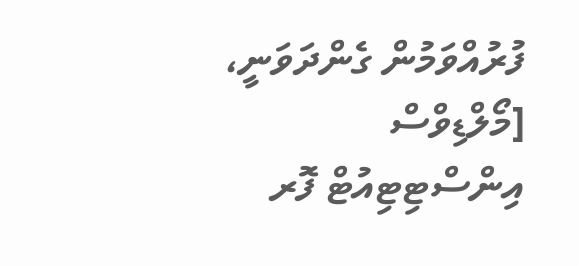ފުރުއްވަމުން ގެންދަވަނީ، [މޯލްޑިވްސް އިންސްޓިޓިއުޓް ފޮރ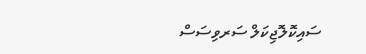ސައިކޮލޮޖިކަލް ސަރވިސަސް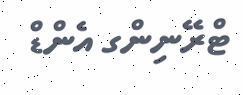ޓްރޭނިންގ އެންޑް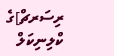ރިސަރޗް]ގެ ކްލިނިކަލް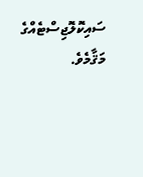ސައިކޮލޮޖިސްޓެއްގެ މަޤާމެވެ.